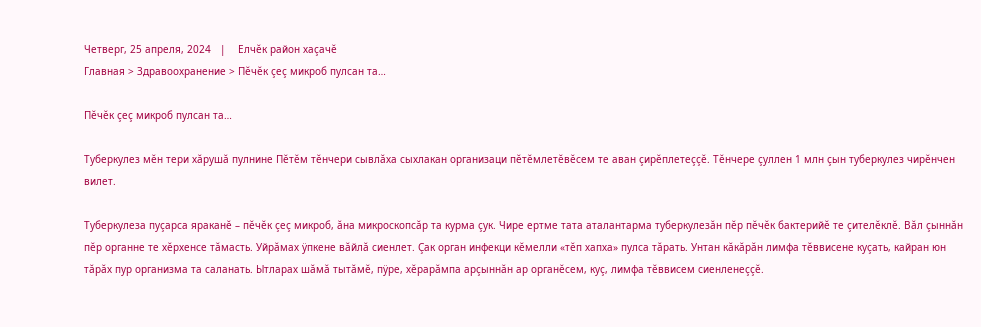Четверг, 25 апреля, 2024   |    Елчĕк район хаçачĕ
Главная > Здравоохранение > Пĕчĕк çеç микроб пулсан та…

Пĕчĕк çеç микроб пулсан та…

Туберкулез мĕн тери хăрушă пулнине Пĕтĕм тĕнчери сывлăха сыхлакан организаци пĕтĕмлетĕвĕсем те аван çирĕплетеççĕ. Тĕнчере çуллен 1 млн çын туберкулез чирĕнчен вилет.

Туберкулеза пуçарса яраканĕ – пĕчĕк çеç микроб, ăна микроскопсăр та курма çук. Чире ертме тата аталантарма туберкулезăн пĕр пĕчĕк бактерийĕ те çителĕклĕ. Вăл çыннăн пĕр органне те хĕрхенсе тăмасть. Уйрăмах ÿпкене вăйлă сиенлет. Çак орган инфекци кĕмелли «тĕп хапха» пулса тăрать. Унтан кăкăрăн лимфа тĕввисене куçать, кайран юн тăрăх пур организма та саланать. Ытларах шăмă тытăмĕ, пÿре, хĕрарăмпа арçыннăн ар органĕсем, куç, лимфа тĕввисем сиенленеççĕ.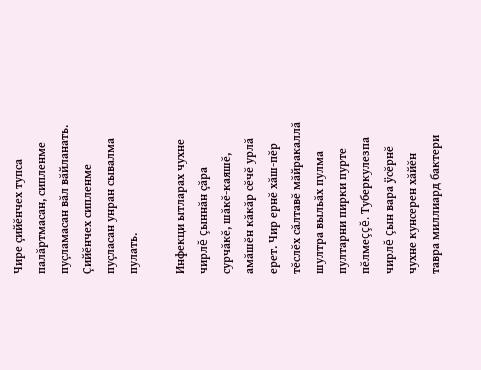Чире çийĕнчех тупса палăртмасан, сипленме пуçламасан вăл вăйланать. Çийĕнчех сипленме пуçласан унран сывалма пулать.

Инфекци ытларах чухне чирлĕ çыннăн çăра сурчăкĕ, шăкĕ-каяшĕ, амăшĕн кăкăр сĕчĕ урлă ерет. Чир ернĕ хăш-пĕр тĕслĕх сăлтавĕ мăйракаллă шултра выльăх пулма пултарни пирки пурте пĕлмеççĕ. Туберкулезпа чирлĕ çын вара ÿсĕрнĕ чухне кунсерен хăйĕн тавра миллиард бактери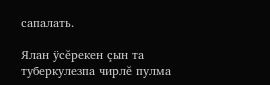сапалать.

Ялан ÿсĕрекен çын та туберкулезпа чирлĕ пулма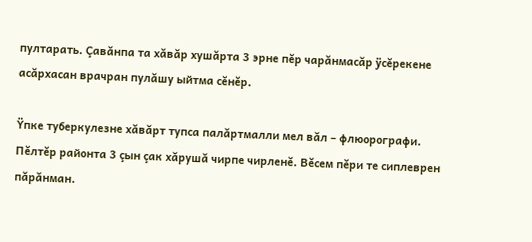пултарать. Çавăнпа та хăвăр хушăрта 3 эрне пĕр чарăнмасăр ÿсĕрекене асăрхасан врачран пулăшу ыйтма сĕнĕр.

Ÿпке туберкулезне хăвăрт тупса палăртмалли мел вăл – флюорографи. Пĕлтĕр районта 3 çын çак хăрушă чирпе чирленĕ. Вĕсем пĕри те сиплеврен пăрăнман.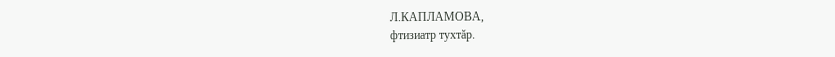Л.КАПЛАМОВА,
фтизиатр тухтăр.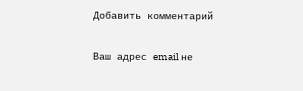Добавить комментарий

Ваш адрес email не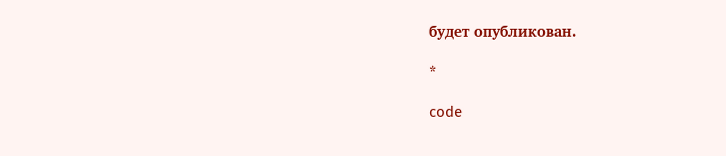будет опубликован.

*

code